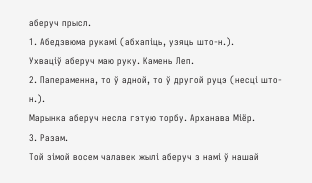аберуч прысл.
1. Абедзвюма рукамі (абхапіць, узяць што-н.).
Ухваціў аберуч маю руку. Камень Леп.
2. Папераменна, то ў адной, то ў другой руцэ (несці што-н.).
Марынка аберуч несла гэтую торбу. Арханава Міёр.
3. Разам.
Той зімой восем чалавек жылі аберуч з намі ў нашай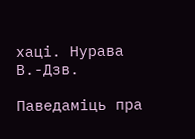хаці. Нурава В.-Дзв.

Паведаміць пра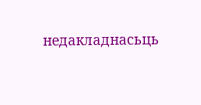недакладнасьць